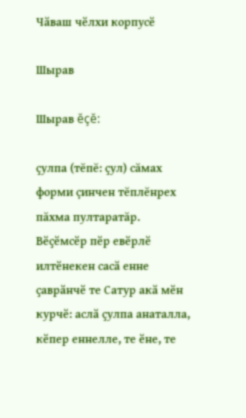Чӑваш чӗлхи корпусӗ

Шырав

Шырав ĕçĕ:

ҫулпа (тĕпĕ: ҫул) сăмах форми çинчен тĕплĕнрех пăхма пултаратăр.
Вӗҫӗмсӗр пӗр евӗрлӗ илтӗнекен сасӑ енне ҫаврӑнчӗ те Сатур акӑ мӗн курчӗ: аслӑ ҫулпа анаталла, кӗпер еннелле, те ӗне, те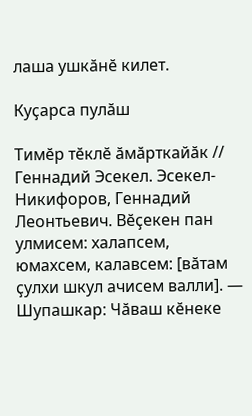лаша ушкӑнӗ килет.

Куҫарса пулӑш

Тимӗр тӗклӗ ӑмӑрткайӑк // Геннадий Эсекел. Эсекел-Никифоров, Геннадий Леонтьевич. Вӗҫекен пан улмисем: халапсем, юмахсем, калавсем: [вӑтам ҫулхи шкул ачисем валли]. — Шупашкар: Чӑваш кӗнеке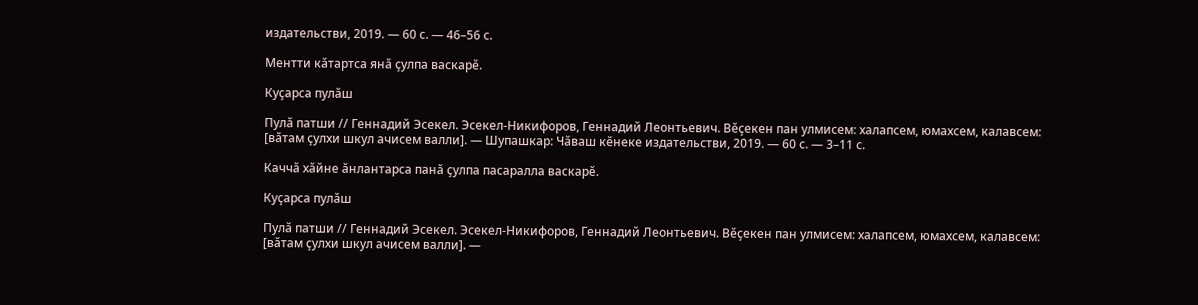издательстви, 2019. — 60 с. — 46–56 с.

Ментти кӑтартса янӑ ҫулпа васкарӗ.

Куҫарса пулӑш

Пулӑ патши // Геннадий Эсекел. Эсекел-Никифоров, Геннадий Леонтьевич. Вӗҫекен пан улмисем: халапсем, юмахсем, калавсем: [вӑтам ҫулхи шкул ачисем валли]. — Шупашкар: Чӑваш кӗнеке издательстви, 2019. — 60 с. — 3–11 с.

Каччӑ хӑйне ӑнлантарса панӑ ҫулпа пасаралла васкарӗ.

Куҫарса пулӑш

Пулӑ патши // Геннадий Эсекел. Эсекел-Никифоров, Геннадий Леонтьевич. Вӗҫекен пан улмисем: халапсем, юмахсем, калавсем: [вӑтам ҫулхи шкул ачисем валли]. —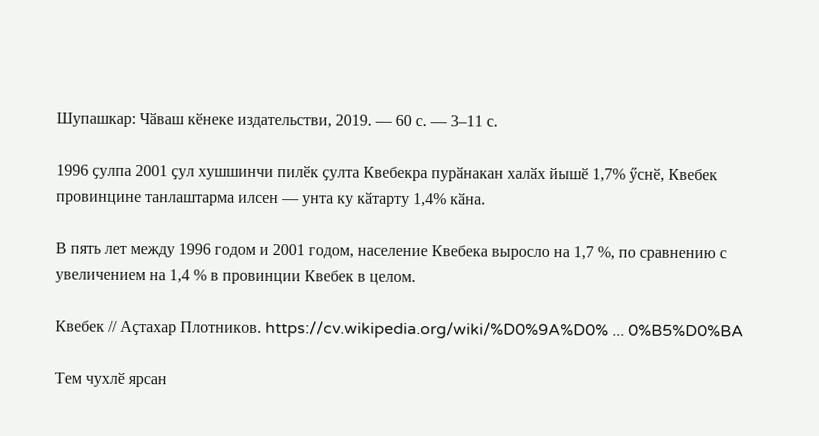Шупашкар: Чӑваш кӗнеке издательстви, 2019. — 60 с. — 3–11 с.

1996 ҫулпа 2001 ҫул хушшинчи пилӗк ҫулта Квебекра пурӑнакан халӑх йышӗ 1,7% ӳснӗ, Квебек провинцине танлаштарма илсен — унта ку кӑтарту 1,4% кӑна.

В пять лет между 1996 годом и 2001 годом, население Квебека выросло на 1,7 %, по сравнению с увеличением на 1,4 % в провинции Квебек в целом.

Квебек // Аҫтахар Плотников. https://cv.wikipedia.org/wiki/%D0%9A%D0% ... 0%B5%D0%BA

Тем чухлӗ ярсан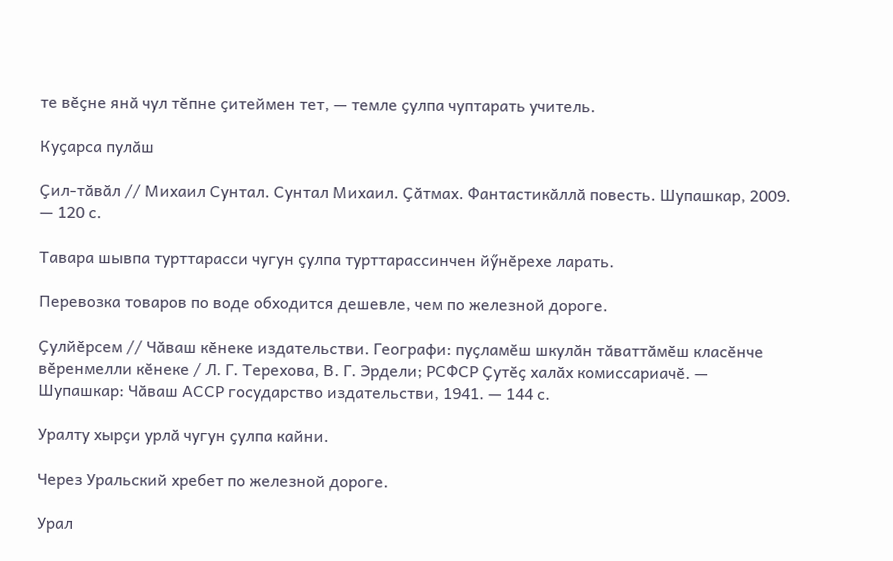те вӗҫне янӑ чул тӗпне ҫитеймен тет, — темле ҫулпа чуптарать учитель.

Куҫарса пулӑш

Ҫил-тӑвӑл // Михаил Сунтал. Сунтал Михаил. Ҫӑтмах. Фантастикӑллӑ повесть. Шупашкар, 2009. — 120 с.

Тавара шывпа турттарасси чугун ҫулпа турттарассинчен йӳнӗрехе ларать.

Перевозка товаров по воде обходится дешевле, чем по железной дороге.

Ҫулйӗрсем // Чӑваш кӗнеке издательстви. Географи: пуҫламӗш шкулӑн тӑваттӑмӗш класӗнче вӗренмелли кӗнеке / Л. Г. Терехова, В. Г. Эрдели; РСФСР Ҫутӗҫ халӑх комиссариачӗ. — Шупашкар: Чӑваш АССР государство издательстви, 1941. — 144 с.

Уралту хырҫи урлӑ чугун ҫулпа кайни.

Через Уральский хребет по железной дороге.

Урал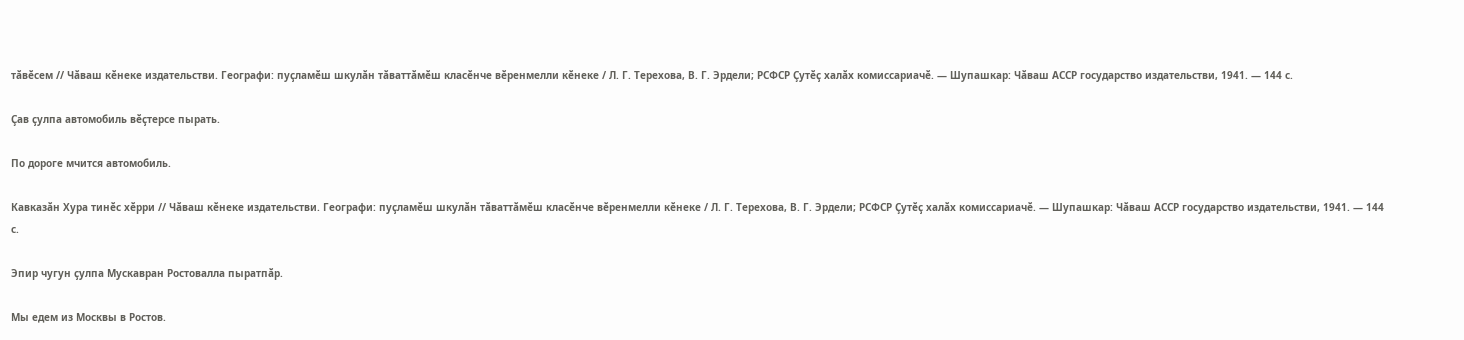тӑвӗсем // Чӑваш кӗнеке издательстви. Географи: пуҫламӗш шкулӑн тӑваттӑмӗш класӗнче вӗренмелли кӗнеке / Л. Г. Терехова, В. Г. Эрдели; РСФСР Ҫутӗҫ халӑх комиссариачӗ. — Шупашкар: Чӑваш АССР государство издательстви, 1941. — 144 с.

Ҫав ҫулпа автомобиль вӗҫтерсе пырать.

По дороге мчится автомобиль.

Кавказӑн Хура тинӗс хӗрри // Чӑваш кӗнеке издательстви. Географи: пуҫламӗш шкулӑн тӑваттӑмӗш класӗнче вӗренмелли кӗнеке / Л. Г. Терехова, В. Г. Эрдели; РСФСР Ҫутӗҫ халӑх комиссариачӗ. — Шупашкар: Чӑваш АССР государство издательстви, 1941. — 144 с.

Эпир чугун ҫулпа Мускавран Ростовалла пыратпӑр.

Мы едем из Москвы в Ростов.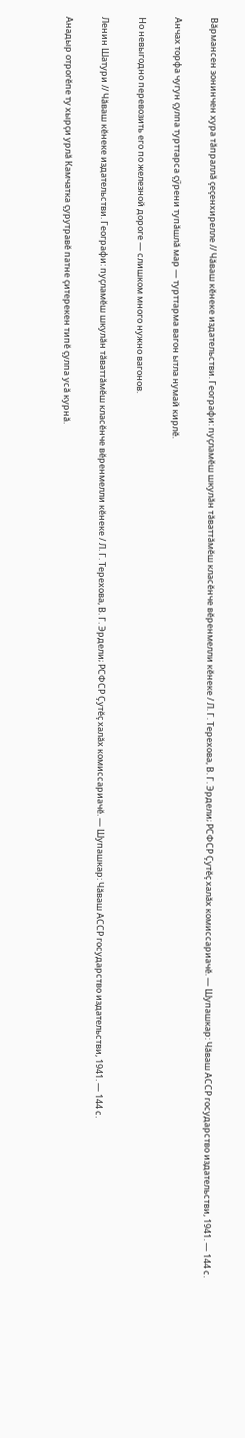Вӑрмансен зонинчен хура тӑпраллӑ ҫеҫенхирелле // Чӑваш кӗнеке издательстви. Географи: пуҫламӗш шкулӑн тӑваттӑмӗш класӗнче вӗренмелли кӗнеке / Л. Г. Терехова, В. Г. Эрдели; РСФСР Ҫутӗҫ халӑх комиссариачӗ. — Шупашкар: Чӑваш АССР государство издательстви, 1941. — 144 с.

Анчах торфа чугун ҫулпа турттарса ҫӳрени тупӑшлӑ мар — турттарма вагон ытла нумай кирлӗ.

Но невыгодно перевозить его по железной дороге — слишком много нужно вагонов.

Ленин Шатури // Чӑваш кӗнеке издательстви. Географи: пуҫламӗш шкулӑн тӑваттӑмӗш класӗнче вӗренмелли кӗнеке / Л. Г. Терехова, В. Г. Эрдели; РСФСР Ҫутӗҫ халӑх комиссариачӗ. — Шупашкар: Чӑваш АССР государство издательстви, 1941. — 144 с.

Анадыр отрогӗпе ту хырҫи урлӑ Камчатка ҫурутравӗ патне ҫитерекен типӗ ҫулпа усӑ курнӑ.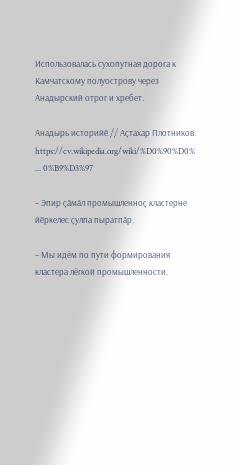Использовалась сухопутная дорога к Камчатскому полуострову через Анадырский отрог и хребет.

Анадырь историйӗ // Аҫтахар Плотников. https://cv.wikipedia.org/wiki/%D0%90%D0% ... 0%B9%D3%97

– Эпир ҫӑмӑл промышленноҫ кластерне йӗркелес ҫулпа пыратпӑр.

– Мы идём по пути формирования кластера лёгкой промышленности.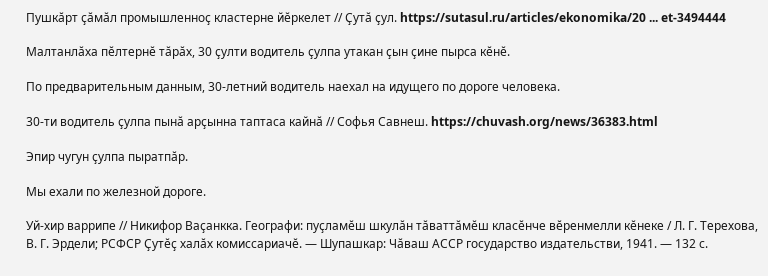Пушкӑрт ҫӑмӑл промышленноҫ кластерне йӗркелет // Ҫутӑ ҫул. https://sutasul.ru/articles/ekonomika/20 ... et-3494444

Малтанлӑха пӗлтернӗ тӑрӑх, 30 ҫулти водитель ҫулпа утакан ҫын ҫине пырса кӗнӗ.

По предварительным данным, 30-летний водитель наехал на идущего по дороге человека.

30-ти водитель ҫулпа пынӑ арҫынна таптаса кайнӑ // Софья Савнеш. https://chuvash.org/news/36383.html

Эпир чугун ҫулпа пыратпӑр.

Мы ехали по железной дороге.

Уй-хир варрипе // Никифор Ваҫанкка. Географи: пуҫламӗш шкулӑн тӑваттӑмӗш класӗнче вӗренмелли кӗнеке / Л. Г. Терехова, В. Г. Эрдели; РСФСР Ҫутӗҫ халӑх комиссариачӗ. — Шупашкар: Чӑваш АССР государство издательстви, 1941. — 132 с.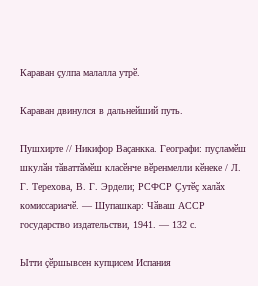Караван ҫулпа малалла утрӗ.

Караван двинулся в дальнейший путь.

Пушхирте // Никифор Ваҫанкка. Географи: пуҫламӗш шкулӑн тӑваттӑмӗш класӗнче вӗренмелли кӗнеке / Л. Г. Терехова, В. Г. Эрдели; РСФСР Ҫутӗҫ халӑх комиссариачӗ. — Шупашкар: Чӑваш АССР государство издательстви, 1941. — 132 с.

Ытти ҫӗршывсен купцисем Испания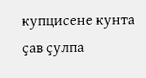купцисене кунта ҫав ҫулпа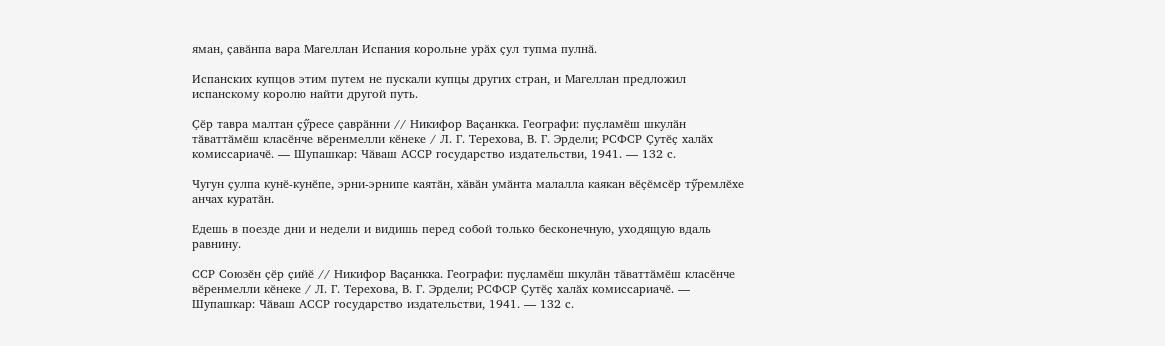яман, ҫавӑнпа вара Магеллан Испания корольне урӑх ҫул тупма пулнӑ.

Испанских купцов этим путем не пускали купцы других стран, и Магеллан предложил испанскому королю найти другой путь.

Ҫӗр тавра малтан ҫӳресе ҫаврӑнни // Никифор Ваҫанкка. Географи: пуҫламӗш шкулӑн тӑваттӑмӗш класӗнче вӗренмелли кӗнеке / Л. Г. Терехова, В. Г. Эрдели; РСФСР Ҫутӗҫ халӑх комиссариачӗ. — Шупашкар: Чӑваш АССР государство издательстви, 1941. — 132 с.

Чугун ҫулпа кунӗ-кунӗпе, эрни-эрнипе каятӑн, хӑвӑн умӑнта малалла каякан вӗҫӗмсӗр тӳремлӗхе анчах куратӑн.

Едешь в поезде дни и недели и видишь перед собой только бесконечную, уходящую вдаль равнину.

ССР Союзӗн ҫӗр ҫийӗ // Никифор Ваҫанкка. Географи: пуҫламӗш шкулӑн тӑваттӑмӗш класӗнче вӗренмелли кӗнеке / Л. Г. Терехова, В. Г. Эрдели; РСФСР Ҫутӗҫ халӑх комиссариачӗ. — Шупашкар: Чӑваш АССР государство издательстви, 1941. — 132 с.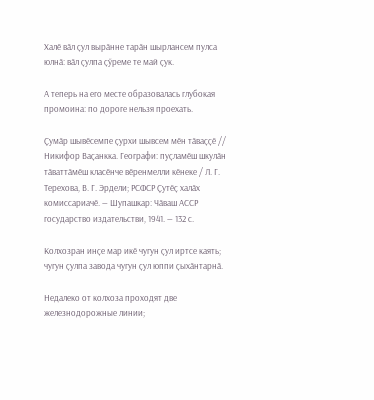Халӗ вӑл ҫул вырӑнне тарӑн шырлансем пулса юлнӑ: вӑл ҫулпа ҫӳреме те май ҫук.

А теперь на его месте образовалась глубокая промоина: по дороге нельзя проехать.

Ҫумӑр шывӗсемпе ҫурхи шывсем мӗн тӑваҫҫӗ // Никифор Ваҫанкка. Географи: пуҫламӗш шкулӑн тӑваттӑмӗш класӗнче вӗренмелли кӗнеке / Л. Г. Терехова, В. Г. Эрдели; РСФСР Ҫутӗҫ халӑх комиссариачӗ. — Шупашкар: Чӑваш АССР государство издательстви, 1941. — 132 с.

Колхозран инҫе мар икӗ чугун ҫул иртсе каять; чугун ҫулпа завода чугун ҫул юппи ҫыхӑнтарнӑ.

Недалеко от колхоза проходят две железнодорожные линии;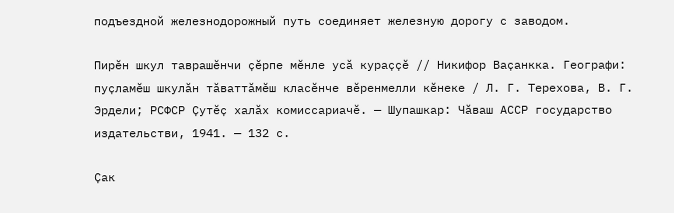подъездной железнодорожный путь соединяет железную дорогу с заводом.

Пирӗн шкул таврашӗнчи ҫӗрпе мӗнле усӑ кураҫҫӗ // Никифор Ваҫанкка. Географи: пуҫламӗш шкулӑн тӑваттӑмӗш класӗнче вӗренмелли кӗнеке / Л. Г. Терехова, В. Г. Эрдели; РСФСР Ҫутӗҫ халӑх комиссариачӗ. — Шупашкар: Чӑваш АССР государство издательстви, 1941. — 132 с.

Ҫак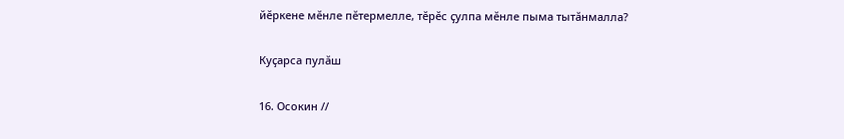йӗркене мӗнле пӗтермелле, тӗрӗс ҫулпа мӗнле пыма тытӑнмалла?

Куҫарса пулӑш

16. Осокин //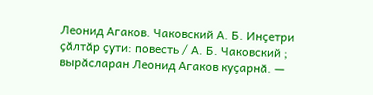Леонид Агаков. Чаковский А. Б. Инҫетри ҫӑлтӑр ҫути: повесть / А. Б. Чаковский ; вырӑсларан Леонид Агаков куҫарнӑ. —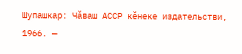Шупашкар: Чӑваш АССР кӗнеке издательстви, 1966. —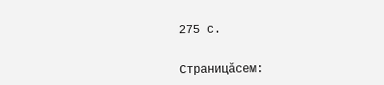275 с.

Страницăсем: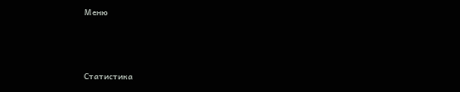Меню



Статистика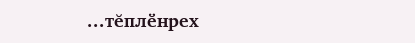...тĕплӗнрех